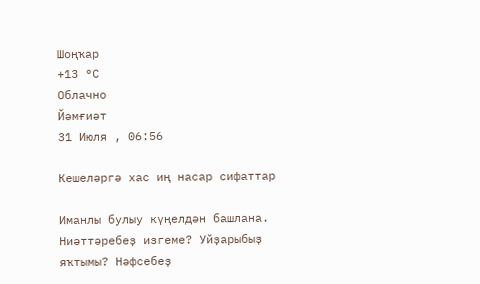Шоңҡар
+13 °С
Облачно
Йәмғиәт
31 Июля , 06:56

Кешеләргә хас иң насар сифаттар

Иманлы булыу күңелдән башлана. Ниәттәребеҙ изгеме? Уйҙарыбыҙ яҡтымы? Нәфсебеҙ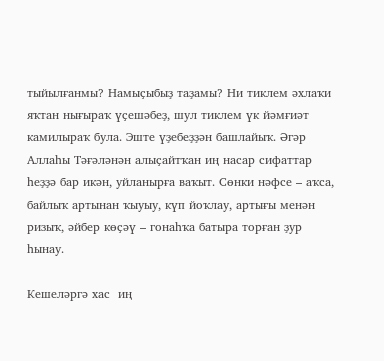тыйылғанмы? Намыҫыбыҙ таҙамы? Ни тиклем әхлаҡи яҡтан нығыраҡ үҫешәбеҙ, шул тиклем үк йәмғиәт камилыраҡ була. Эште үҙебеҙҙән башлайыҡ. Әгәр Аллаһы Тәғәләнән алыҫайтҡан иң насар сифаттар һеҙҙә бар икән, уйланырға ваҡыт. Сөнки нәфсе – аҡса, байлыҡ артынан ҡыуыу, күп йоҡлау, артығы менән ризыҡ, әйбер көҫәү – гонаһҡа батыра торған ҙур һынау.

Кешеләргә хас  иң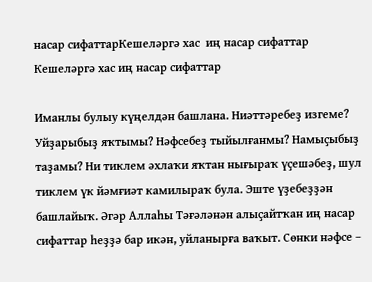насар сифаттарКешеләргә хас  иң насар сифаттар
Кешеләргә хас иң насар сифаттар

Иманлы булыу күңелдән башлана. Ниәттәребеҙ изгеме? Уйҙарыбыҙ яҡтымы? Нәфсебеҙ тыйылғанмы? Намыҫыбыҙ таҙамы? Ни тиклем әхлаҡи яҡтан нығыраҡ үҫешәбеҙ, шул тиклем үк йәмғиәт камилыраҡ була. Эште үҙебеҙҙән башлайыҡ. Әгәр Аллаһы Тәғәләнән алыҫайтҡан иң насар сифаттар һеҙҙә бар икән, уйланырға ваҡыт. Сөнки нәфсе –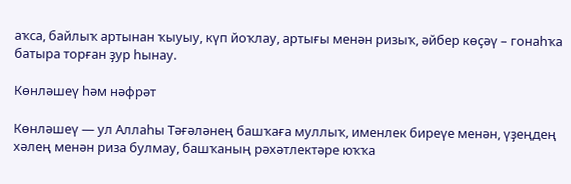аҡса, байлыҡ артынан ҡыуыу, күп йоҡлау, артығы менән ризыҡ, әйбер көҫәү – гонаһҡа батыра торған ҙур һынау.

Көнләшеү һәм нәфрәт

Көнләшеү — ул Аллаһы Тәғәләнең башҡаға муллыҡ, именлек биреүе менән, үҙеңдең хәлең менән риза булмау, башҡаның рәхәтлектәре юҡҡа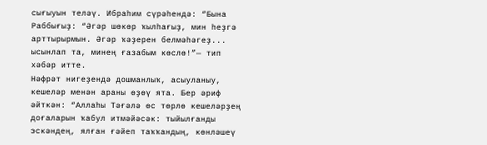сығыуын теләү. Ибраһим сүрәһендә: “Бына Раббығыҙ: “Әгәр шөкөр ҡылһағыҙ, мин һеҙгә арттырырмын. Әгәр ҡәҙерен белмәһәгеҙ... ысынлап та, минең ғазабым көслө!”— тип хәбәр итте.
Нәфрәт нигеҙендә дошманлыҡ, асыуланыу, кешеләр менән араны өҙөү ята. Бер әриф әйткән: “Аллаһы Тәғәлә өс төрлө кешеләрҙең доғаларын ҡабул итмәйәсәк: тыйылғанды эскәндең, ялған ғәйеп таҡҡандың, көнләшеү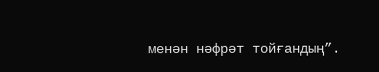менән нәфрәт тойғандың”.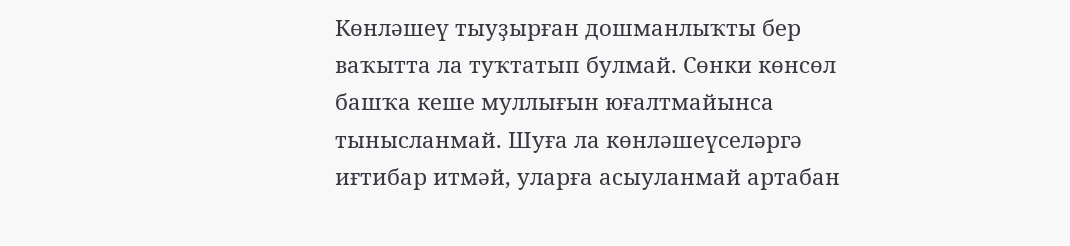Көнләшеү тыуҙырған дошманлыҡты бер ваҡытта ла туҡтатып булмай. Сөнки көнсөл башҡа кеше муллығын юғалтмайынса тынысланмай. Шуға ла көнләшеүселәргә иғтибар итмәй, уларға асыуланмай артабан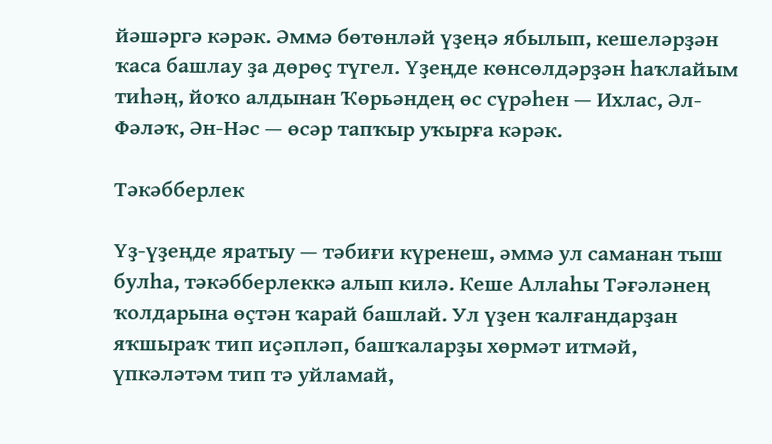йәшәргә кәрәк. Әммә бөтөнләй үҙеңә ябылып, кешеләрҙән ҡаса башлау ҙа дөрөҫ түгел. Үҙеңде көнсөлдәрҙән һаҡлайым тиһәң, йоҡо алдынан Ҡөрьәндең өс сүрәһен — Ихлас, Әл-Фәләҡ, Ән-Нәс — өсәр тапҡыр уҡырға кәрәк.

Тәкәбберлек

Үҙ-үҙеңде яратыу — тәбиғи күренеш, әммә ул саманан тыш булһа, тәкәбберлеккә алып килә. Кеше Аллаһы Тәғәләнең ҡолдарына өҫтән ҡарай башлай. Ул үҙен ҡалғандарҙан яҡшыраҡ тип иҫәпләп, башҡаларҙы хөрмәт итмәй, үпкәләтәм тип тә уйламай,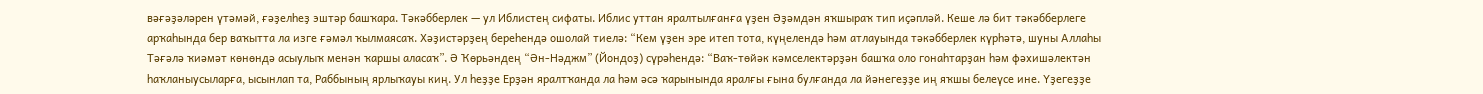вәғәҙәләрен үтәмәй, ғәҙелһеҙ эштәр башҡара. Тәкәбберлек — ул Иблистең сифаты. Иблис уттан яралтылғанға үҙен Әҙәмдән яҡшыраҡ тип иҫәпләй. Кеше лә бит тәкәбберлеге арҡаһында бер ваҡытта ла изге ғәмәл ҡылмаясаҡ. Хәҙистәрҙең береһендә ошолай тиелә: “Кем үҙен эре итеп тота, күңелендә һәм атлауында тәкәбберлек күрһәтә, шуны Аллаһы Тәғәлә ҡиәмәт көнөндә асыулыҡ менән ҡаршы аласаҡ”. Ә Ҡөрьәндең “Ән-Нәджм” (Йондоҙ) сүрәһендә: “Ваҡ-төйәк кәмселектәрҙән башҡа оло гонаһтарҙан һәм фәхишәлектән һаҡланыусыларға, ысынлап та, Раббының ярлыҡауы киң. Ул һеҙҙе Ерҙән яралтҡанда ла һәм әсә ҡарынында яралғы ғына булғанда ла йәнегеҙҙе иң яҡшы белеүсе ине. Үҙегеҙҙе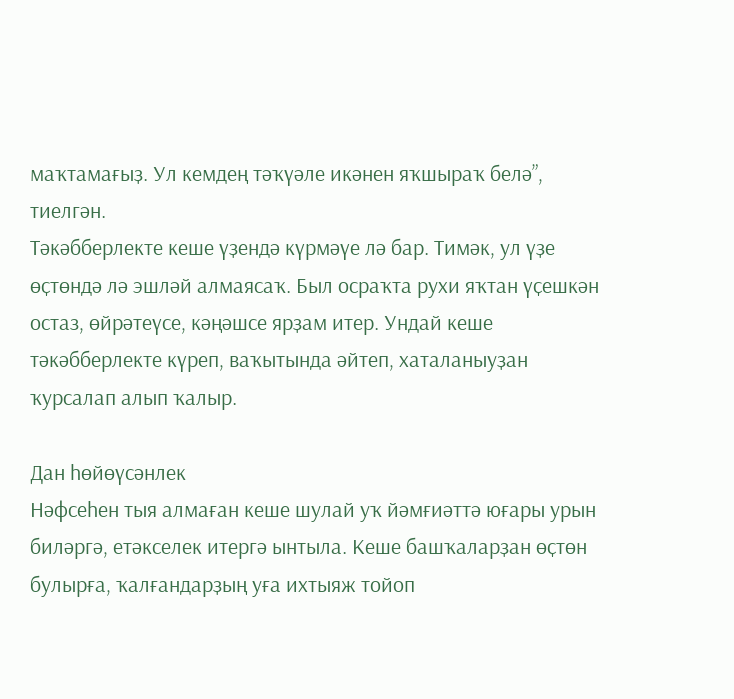маҡтамағыҙ. Ул кемдең тәҡүәле икәнен яҡшыраҡ белә”, тиелгән.
Тәкәбберлекте кеше үҙендә күрмәүе лә бар. Тимәк, ул үҙе өҫтөндә лә эшләй алмаясаҡ. Был осраҡта рухи яҡтан үҫешкән остаз, өйрәтеүсе, кәңәшсе ярҙам итер. Ундай кеше тәкәбберлекте күреп, ваҡытында әйтеп, хаталаныуҙан ҡурсалап алып ҡалыр.

Дан һөйөүсәнлек
Нәфсеһен тыя алмаған кеше шулай уҡ йәмғиәттә юғары урын биләргә, етәкселек итергә ынтыла. Кеше башҡаларҙан өҫтөн булырға, ҡалғандарҙың уға ихтыяж тойоп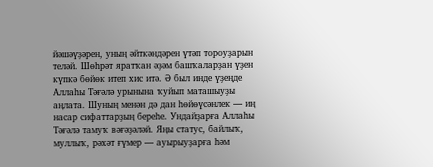йәшәүҙәрен, уның әйткәндәрен үтәп тороуҙарын теләй. Шөһрәт яратҡан әҙәм башҡаларҙан үҙен күпкә бөйөк итеп хис итә. Ә был инде үҙеңде Аллаһы Тәғәлә урынына ҡуйып маташыуҙы аңлата. Шуның менән дә дан һөйөүсәнлек — иң насар сифаттарҙың береһе. Ундайҙарға Аллаһы Тәғәлә тамуҡ вәғәҙәләй. Яңы статус, байлыҡ, муллыҡ, рәхәт ғүмер — ауырыуҙарға һәм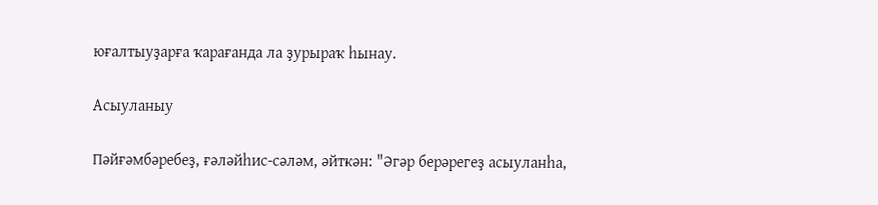юғалтыуҙарға ҡарағанда ла ҙурыраҡ һынау.

Асыуланыу

Пәйғәмбәребеҙ, ғәләйһис-сәләм, әйткән: "Әгәр берәрегеҙ асыуланһа,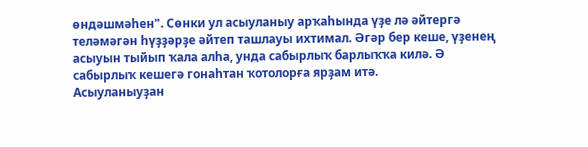өндәшмәһен". Сөнки ул асыуланыу арҡаһында үҙе лә әйтергә теләмәгән һүҙҙәрҙе әйтеп ташлауы ихтимал. Әгәр бер кеше, үҙенең асыуын тыйып ҡала алһа, унда сабырлыҡ барлыҡҡа килә. Ә сабырлыҡ кешегә гонаһтан ҡотолорға ярҙам итә.
Асыуланыуҙан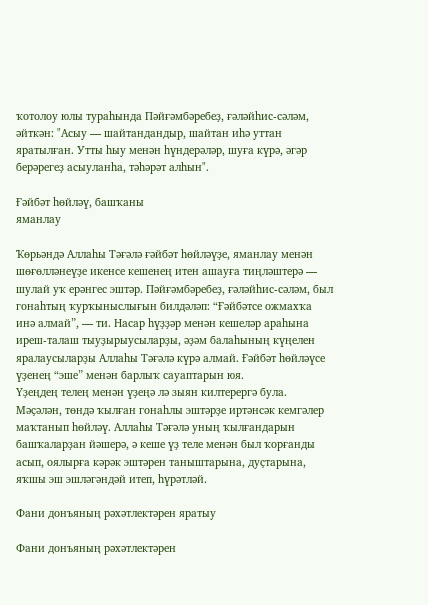ҡотолоу юлы тураһында Пәйғәмбәребеҙ, ғәләйһис-сәләм, әйткән: "Асыу — шайтандандыр, шайтан иһә уттан яратылған. Утты һыу менән һүндерәләр, шуға күрә, әгәр берәрегеҙ асыуланһа, тәһәрәт алһын".

Ғәйбәт һөйләү, башҡаны
яманлау

Ҡөрьәндә Аллаһы Тәғәлә ғәйбәт һөйләүҙе, яманлау менән шөғөлләнеүҙе икенсе кешенең итен ашауға тиңләштерә — шулай уҡ ерәнгес эштәр. Пәйғәмбәребеҙ, ғәләйһис-сәләм, был гонаһтың ҡурҡыныслығын билдәләп: “Ғәйбәтсе ожмахҡа инә алмай”, — ти. Насар һүҙҙәр менән кешеләр араһына иреш-талаш тыуҙырыусыларҙы, әҙәм балаһының күңелен яралаусыларҙы Аллаһы Тәғәлә күрә алмай. Ғәйбәт һөйләүсе үҙенең “эше” менән барлыҡ сауаптарын юя.
Үҙеңдең телең менән үҙеңә лә зыян килтерергә була. Мәҫәлән, төндә ҡылған гонаһлы эштәрҙе иртәнсәк кемгәлер маҡтанып һөйләү. Аллаһы Тәғәлә уның ҡылғандарын башҡаларҙан йәшерә, ә кеше үҙ теле менән был ҡорғанды асып, оялырға кәрәк эштәрен таныштарына, дуҫтарына, яҡшы эш эшләгәндәй итеп, һүрәтләй.

Фани донъяның рәхәтлектәрен яратыу

Фани донъяның рәхәтлектәрен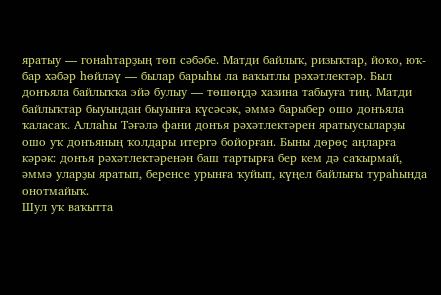яратыу — гонаһтарҙың төп сәбәбе. Матди байлыҡ, ризыҡтар, йоҡо, юҡ-бар хәбәр һөйләү — былар барыһы ла ваҡытлы рәхәтлектәр. Был донъяла байлыҡҡа эйә булыу — төшөңдә хазина табыуға тиң. Матди байлыҡтар быуындан быуынға күсәсәк, әммә барыбер ошо донъяла ҡаласаҡ. Аллаһы Тәғәлә фани донъя рәхәтлектәрен яратыусыларҙы ошо уҡ донъяның ҡолдары итергә бойорған. Быны дөрөҫ аңларға кәрәк: донъя рәхәтлектәренән баш тартырға бер кем дә саҡырмай, әммә уларҙы яратып, беренсе урынға ҡуйып, күңел байлығы тураһында онотмайыҡ.
Шул уҡ ваҡытта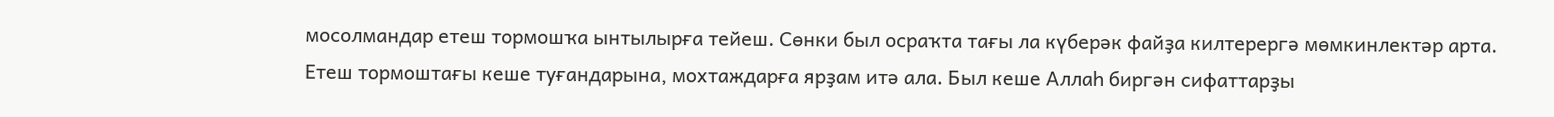мосолмандар етеш тормошҡа ынтылырға тейеш. Сөнки был осраҡта тағы ла күберәк файҙа килтерергә мөмкинлектәр арта. Етеш тормоштағы кеше туғандарына, мохтаждарға ярҙам итә ала. Был кеше Аллаһ биргән сифаттарҙы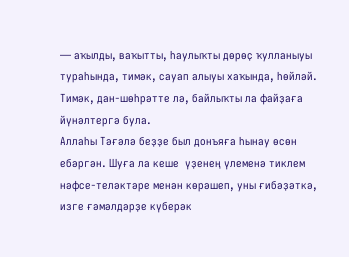— аҡылды, ваҡытты, һаулыҡты дөрөҫ ҡулланыуы тураһында, тимәк, сауап алыуы хаҡында, һөйләй. Тимәк, дан-шөһрәтте лә, байлыҡты ла файҙаға йүнәлтергә була.
Аллаһы Тәғәлә беҙҙе был донъяға һынау өсөн ебәргән. Шуға ла кеше  үҙенең үлеменә тиклем нәфсе-теләктәре менән көрәшеп, уны ғибәҙәткә, изге ғәмәлдәрҙе күберәк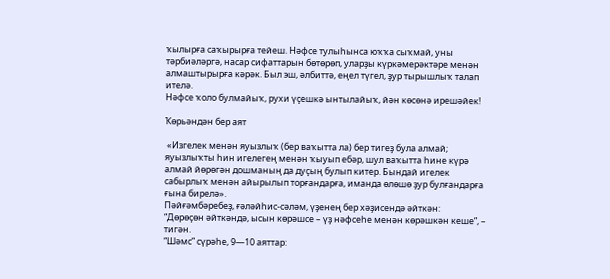ҡылырға саҡырырға тейеш. Нәфсе тулыһынса юҡҡа сыҡмай, уны тәрбиәләргә, насар сифаттарын бөтөрөп, уларҙы күркәмерәктәре менән алмаштырырға кәрәк. Был эш, әлбиттә, еңел түгел, ҙур тырышлыҡ талап ителә.
Нәфсе ҡоло булмайыҡ, рухи үҫешкә ынтылайыҡ, йән көсөнә ирешәйек!

Ҡөрьәндән бер аят

 «Изгелек менән яуызлыҡ (бер ваҡытта ла) бер тигеҙ була алмай; яуызлыҡты һин игелегең менән ҡыуып ебәр, шул ваҡытта һине күрә алмай йөрөгән дошманың да дуҫың булып китер. Бындай игелек сабырлыҡ менән айырылып торғандарға, иманда өлөшө ҙур булғандарға ғына бирелә».
Пәйғәмбәребеҙ, ғәләйһис-сәләм, үҙенең бер хәҙисендә әйткән:
“Дөрөҫөн әйткәндә, ысын көрәшсе – үҙ нәфсеһе менән көрәшкән кеше”, – тигән.
“Шәмс” сүрәһе, 9—10 аяттар: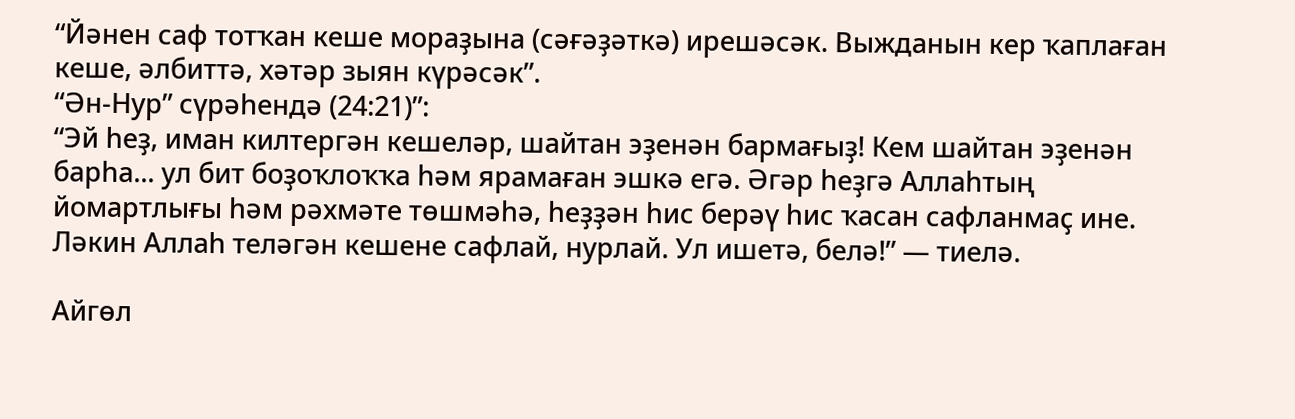“Йәнен саф тотҡан кеше мораҙына (сәғәҙәткә) ирешәсәк. Выжданын кер ҡаплаған кеше, әлбиттә, хәтәр зыян күрәсәк”.
“Ән-Нур” сүрәһендә (24:21)”:
“Эй һеҙ, иман килтергән кешеләр, шайтан эҙенән бармағыҙ! Кем шайтан эҙенән барһа... ул бит боҙоҡлоҡҡа һәм ярамаған эшкә егә. Әгәр һеҙгә Аллаһтың йомартлығы һәм рәхмәте төшмәһә, һеҙҙән һис берәү һис ҡасан сафланмаҫ ине. Ләкин Аллаһ теләгән кешене сафлай, нурлай. Ул ишетә, белә!” — тиелә.

Айгөл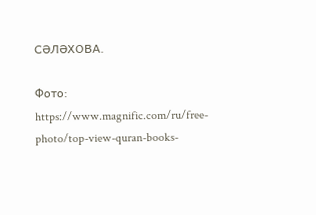СӘЛӘХОВА.

Фото: https://www.magnific.com/ru/free-photo/top-view-quran-books-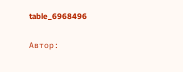table_6968496

Автор: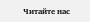Читайте нас